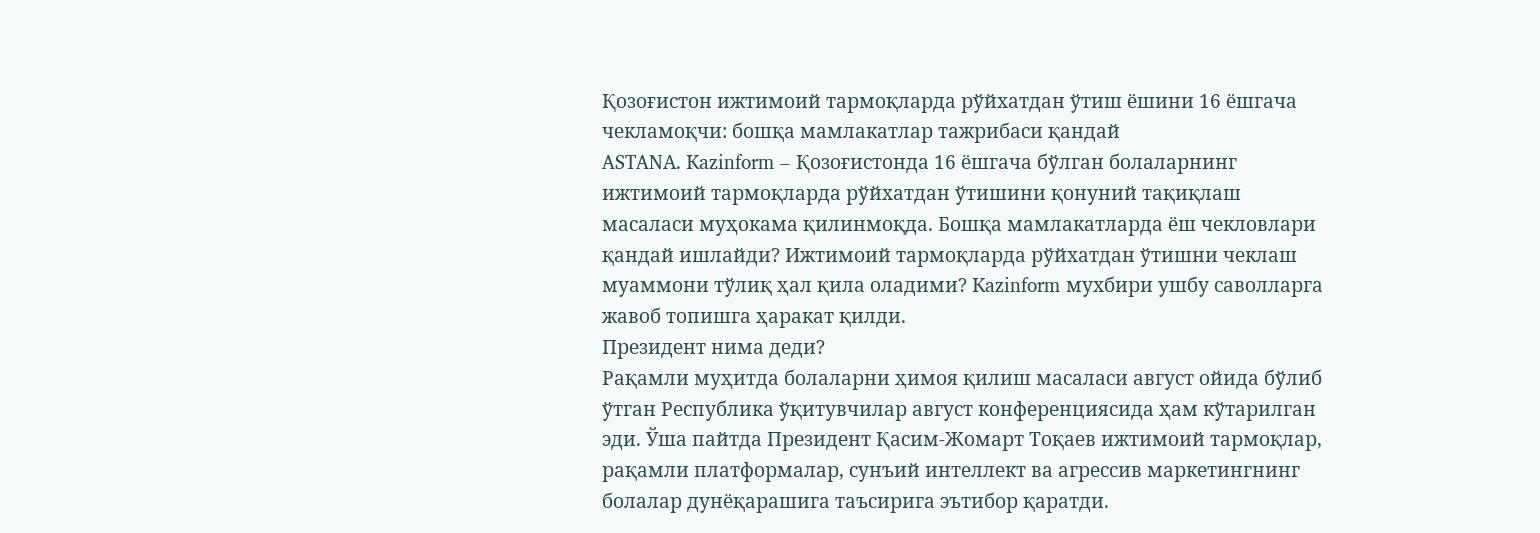Қозоғистон ижтимоий тармоқларда рўйхатдан ўтиш ёшини 16 ёшгача чекламоқчи: бошқа мамлакатлар тажрибаси қандай
ASTANА. Кazinform – Қозоғистонда 16 ёшгача бўлган болаларнинг ижтимоий тармоқларда рўйхатдан ўтишини қонуний тақиқлаш масаласи муҳокама қилинмоқда. Бошқа мамлакатларда ёш чекловлари қандай ишлайди? Ижтимоий тармоқларда рўйхатдан ўтишни чеклаш муаммони тўлиқ ҳал қила оладими? Кazinform мухбири ушбу саволларга жавоб топишга ҳаракат қилди.
Президент нима деди?
Рақамли муҳитда болаларни ҳимоя қилиш масаласи август ойида бўлиб ўтган Республика ўқитувчилар август конференциясида ҳам кўтарилган эди. Ўша пайтда Президент Қасим-Жомарт Тоқаев ижтимоий тармоқлар, рақамли платформалар, сунъий интеллект ва агрессив маркетингнинг болалар дунёқарашига таъсирига эътибор қаратди.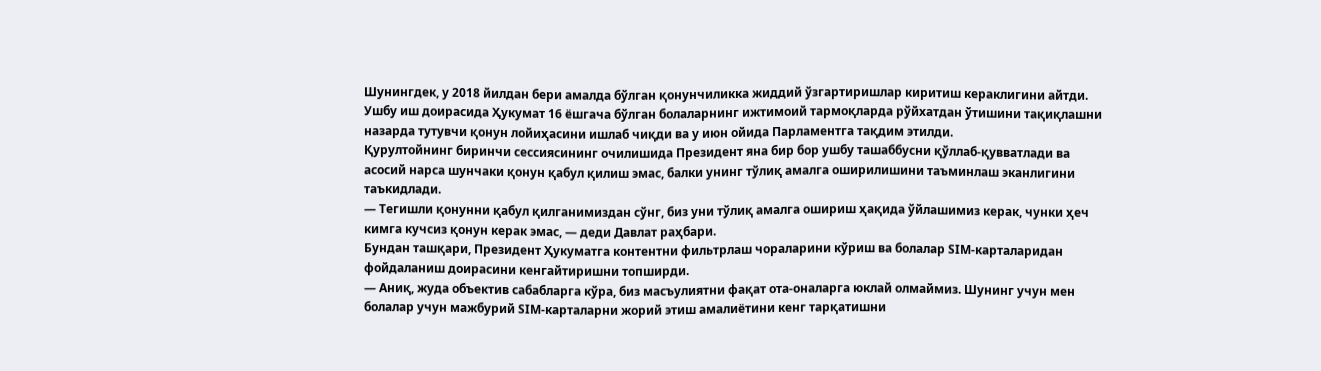Шунингдек, у 2018 йилдан бери амалда бўлган қонунчиликка жиддий ўзгартиришлар киритиш кераклигини айтди.
Ушбу иш доирасида Ҳукумат 16 ёшгача бўлган болаларнинг ижтимоий тармоқларда рўйхатдан ўтишини тақиқлашни назарда тутувчи қонун лойиҳасини ишлаб чиқди ва у июн ойида Парламентга тақдим этилди.
Қурултойнинг биринчи сессиясининг очилишида Президент яна бир бор ушбу ташаббусни қўллаб-қувватлади ва асосий нарса шунчаки қонун қабул қилиш эмас, балки унинг тўлиқ амалга оширилишини таъминлаш эканлигини таъкидлади.
— Тегишли қонунни қабул қилганимиздан сўнг, биз уни тўлиқ амалга ошириш ҳақида ўйлашимиз керак, чунки ҳеч кимга кучсиз қонун керак эмас, — деди Давлат раҳбари.
Бундан ташқари, Президент Ҳукуматга контентни фильтрлаш чораларини кўриш ва болалар SIМ-карталаридан фойдаланиш доирасини кенгайтиришни топширди.
— Аниқ, жуда объектив сабабларга кўра, биз масъулиятни фақат ота-оналарга юклай олмаймиз. Шунинг учун мен болалар учун мажбурий SIМ-карталарни жорий этиш амалиётини кенг тарқатишни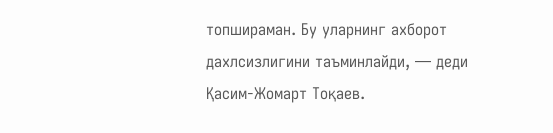топшираман. Бу уларнинг ахборот дахлсизлигини таъминлайди, — деди Қасим-Жомарт Тоқаев.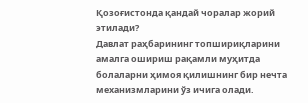Қозоғистонда қандай чоралар жорий этилади?
Давлат раҳбарининг топшириқларини амалга ошириш рақамли муҳитда болаларни ҳимоя қилишнинг бир нечта механизмларини ўз ичига олади.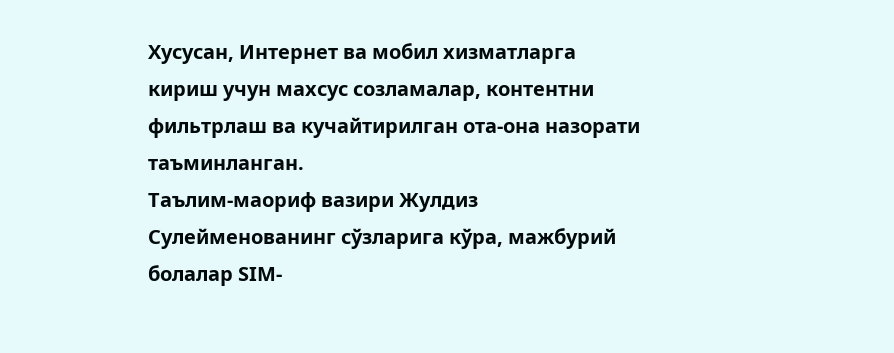Хусусан, Интернет ва мобил хизматларга кириш учун махсус созламалар, контентни фильтрлаш ва кучайтирилган ота-она назорати таъминланган.
Таълим-маориф вазири Жулдиз Сулейменованинг сўзларига кўра, мажбурий болалар SIМ-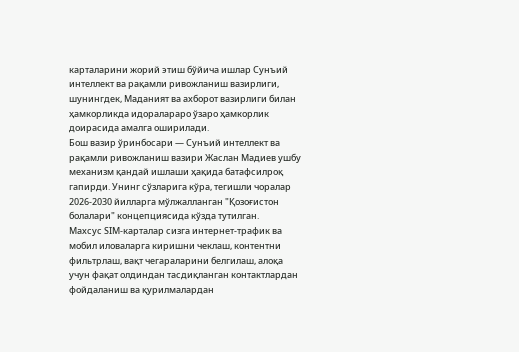карталарини жорий этиш бўйича ишлар Сунъий интеллект ва рақамли ривожланиш вазирлиги, шунингдек, Маданият ва ахборот вазирлиги билан ҳамкорликда идоралараро ўзаро ҳамкорлик доирасида амалга оширилади.
Бош вазир ўринбосари — Сунъий интеллект ва рақамли ривожланиш вазири Жаслан Мадиев ушбу механизм қандай ишлаши ҳақида батафсилроқ гапирди. Унинг сўзларига кўра, тегишли чоралар 2026-2030 йилларга мўлжалланган "Қозоғистон болалари" концепциясида кўзда тутилган.
Махсус SIМ-карталар сизга интернет-трафик ва мобил иловаларга киришни чеклаш, контентни фильтрлаш, вақт чегараларини белгилаш, алоқа учун фақат олдиндан тасдиқланган контактлардан фойдаланиш ва қурилмалардан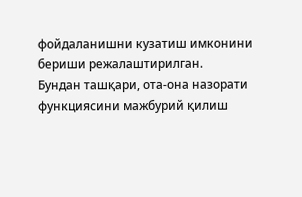фойдаланишни кузатиш имконини бериши режалаштирилган.
Бундан ташқари, ота-она назорати функциясини мажбурий қилиш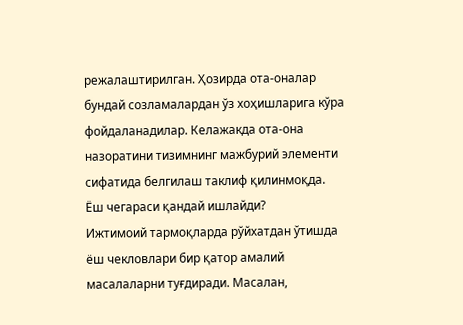режалаштирилган. Ҳозирда ота-оналар бундай созламалардан ўз хоҳишларига кўра фойдаланадилар. Келажакда ота-она назоратини тизимнинг мажбурий элементи сифатида белгилаш таклиф қилинмоқда.
Ёш чегараси қандай ишлайди?
Ижтимоий тармоқларда рўйхатдан ўтишда ёш чекловлари бир қатор амалий масалаларни туғдиради. Масалан,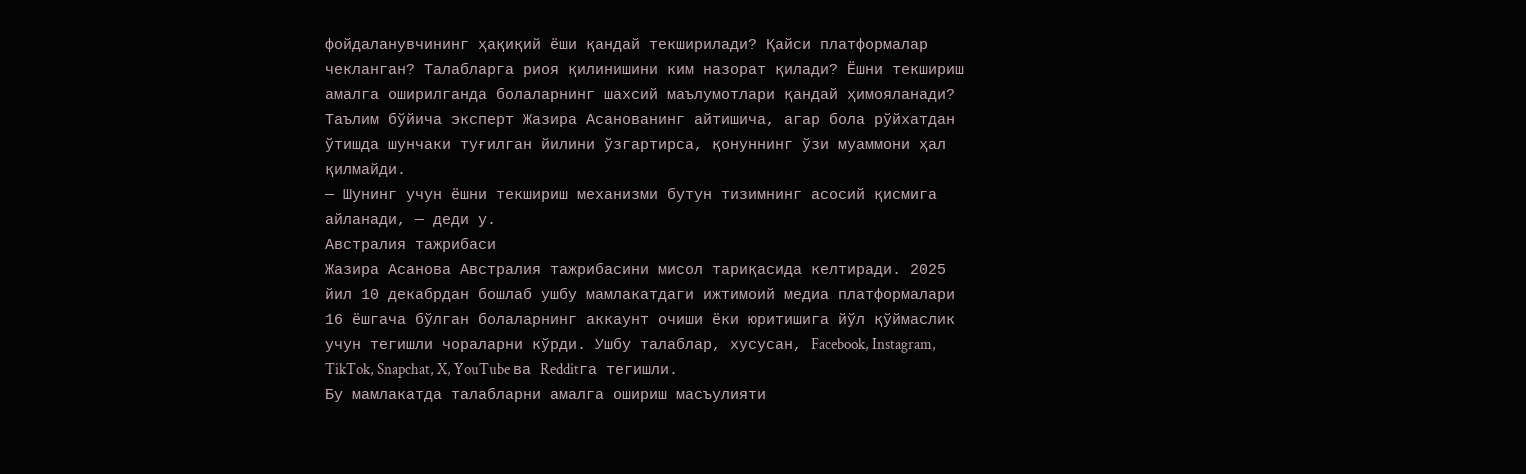фойдаланувчининг ҳақиқий ёши қандай текширилади? Қайси платформалар чекланган? Талабларга риоя қилинишини ким назорат қилади? Ёшни текшириш амалга оширилганда болаларнинг шахсий маълумотлари қандай ҳимояланади?
Таълим бўйича эксперт Жазира Асанованинг айтишича, агар бола рўйхатдан ўтишда шунчаки туғилган йилини ўзгартирса, қонуннинг ўзи муаммони ҳал қилмайди.
— Шунинг учун ёшни текшириш механизми бутун тизимнинг асосий қисмига айланади, — деди у.
Австралия тажрибаси
Жазира Асанова Австралия тажрибасини мисол тариқасида келтиради. 2025 йил 10 декабрдан бошлаб ушбу мамлакатдаги ижтимоий медиа платформалари 16 ёшгача бўлган болаларнинг аккаунт очиши ёки юритишига йўл қўймаслик учун тегишли чораларни кўрди. Ушбу талаблар, хусусан, Facebook, Instagram, TikTok, Snapchat, X, YouTube ва Redditга тегишли.
Бу мамлакатда талабларни амалга ошириш масъулияти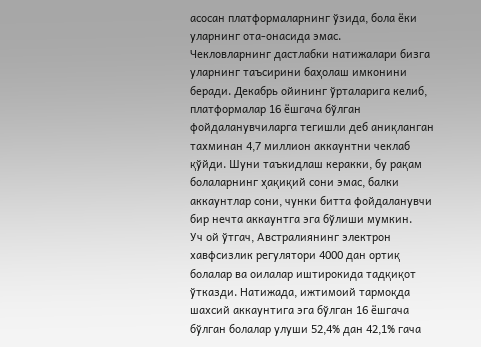асосан платформаларнинг ўзида, бола ёки уларнинг ота-онасида эмас.
Чекловларнинг дастлабки натижалари бизга уларнинг таъсирини баҳолаш имконини беради. Декабрь ойининг ўрталарига келиб, платформалар 16 ёшгача бўлган фойдаланувчиларга тегишли деб аниқланган тахминан 4,7 миллион аккаунтни чеклаб қўйди. Шуни таъкидлаш керакки, бу рақам болаларнинг ҳақиқий сони эмас, балки аккаунтлар сони, чунки битта фойдаланувчи бир нечта аккаунтга эга бўлиши мумкин.
Уч ой ўтгач, Австралиянинг электрон хавфсизлик регулятори 4000 дан ортиқ болалар ва оилалар иштирокида тадқиқот ўтказди. Натижада, ижтимоий тармоқда шахсий аккаунтига эга бўлган 16 ёшгача бўлган болалар улуши 52,4% дан 42,1% гача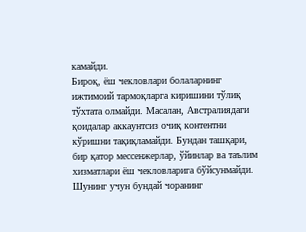камайди.
Бироқ, ёш чекловлари болаларнинг ижтимоий тармоқларга киришини тўлиқ тўхтата олмайди. Масалан, Австралиядаги қоидалар аккаунтсиз очиқ контентни кўришни тақиқламайди. Бундан ташқари, бир қатор мессенжерлар, ўйинлар ва таълим хизматлари ёш чекловларига бўйсунмайди.
Шунинг учун бундай чоранинг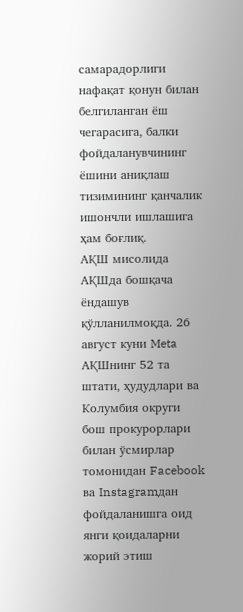самарадорлиги нафақат қонун билан белгиланган ёш чегарасига, балки фойдаланувчининг ёшини аниқлаш тизимининг қанчалик ишончли ишлашига ҳам боғлиқ.
АҚШ мисолида
АҚШда бошқача ёндашув қўлланилмоқда. 26 август куни Meta АҚШнинг 52 та штати, ҳудудлари ва Колумбия округи бош прокурорлари билан ўсмирлар томонидан Facebook ва Instagramдан фойдаланишга оид янги қоидаларни жорий этиш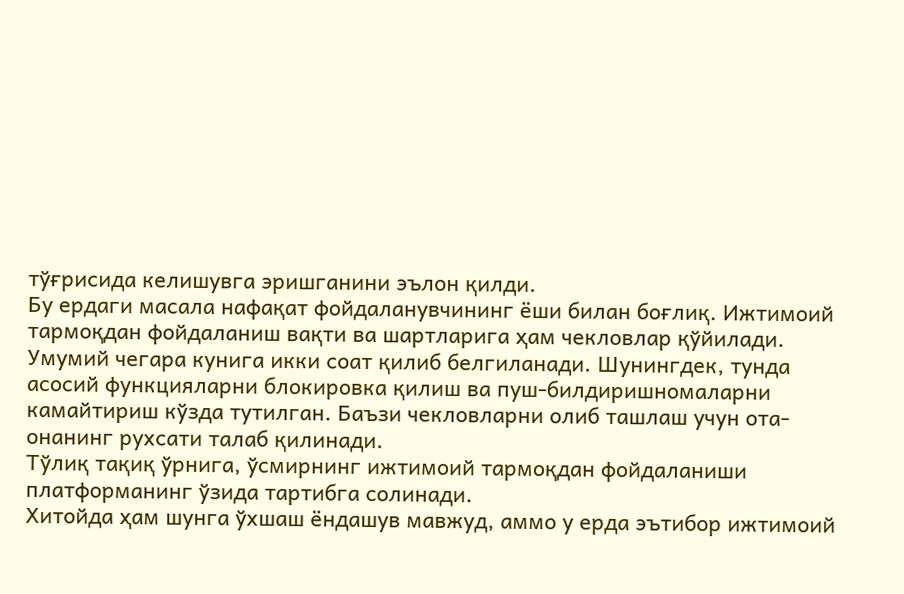тўғрисида келишувга эришганини эълон қилди.
Бу ердаги масала нафақат фойдаланувчининг ёши билан боғлиқ. Ижтимоий тармоқдан фойдаланиш вақти ва шартларига ҳам чекловлар қўйилади. Умумий чегара кунига икки соат қилиб белгиланади. Шунингдек, тунда асосий функцияларни блокировка қилиш ва пуш-билдиришномаларни камайтириш кўзда тутилган. Баъзи чекловларни олиб ташлаш учун ота-онанинг рухсати талаб қилинади.
Тўлиқ тақиқ ўрнига, ўсмирнинг ижтимоий тармоқдан фойдаланиши платформанинг ўзида тартибга солинади.
Хитойда ҳам шунга ўхшаш ёндашув мавжуд, аммо у ерда эътибор ижтимоий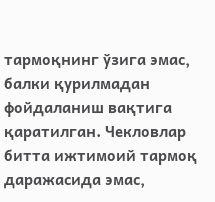тармоқнинг ўзига эмас, балки қурилмадан фойдаланиш вақтига қаратилган. Чекловлар битта ижтимоий тармоқ даражасида эмас,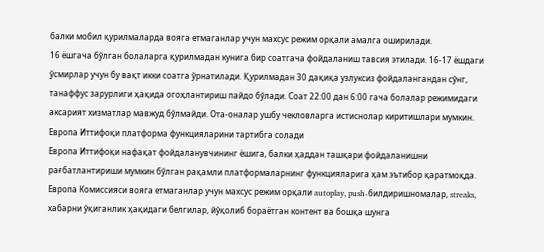балки мобил қурилмаларда вояга етмаганлар учун махсус режим орқали амалга оширилади.
16 ёшгача бўлган болаларга қурилмадан кунига бир соатгача фойдаланиш тавсия этилади. 16-17 ёшдаги ўсмирлар учун бу вақт икки соатга ўрнатилади. Қурилмадан 30 дақиқа узлуксиз фойдалангандан сўнг, танаффус зарурлиги ҳақида огоҳлантириш пайдо бўлади. Соат 22:00 дан 6:00 гача болалар режимидаги аксарият хизматлар мавжуд бўлмайди. Ота-оналар ушбу чекловларга истиснолар киритишлари мумкин.
Европа Иттифоқи платформа функцияларини тартибга солади
Европа Иттифоқи нафақат фойдаланувчининг ёшига, балки ҳаддан ташқари фойдаланишни рағбатлантириши мумкин бўлган рақамли платформаларнинг функцияларига ҳам эътибор қаратмоқда.
Европа Комиссияси вояга етмаганлар учун махсус режим орқали autoplay, push-билдиришномалар, streaks, хабарни ўқиганлик ҳақидаги белгилар, йўқолиб бораётган контент ва бошқа шунга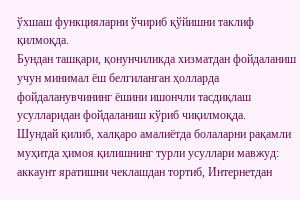ўхшаш функцияларни ўчириб қўйишни таклиф қилмоқда.
Бундан ташқари, қонунчиликда хизматдан фойдаланиш учун минимал ёш белгиланган ҳолларда фойдаланувчининг ёшини ишончли тасдиқлаш усулларидан фойдаланиш кўриб чиқилмоқда.
Шундай қилиб, халқаро амалиётда болаларни рақамли муҳитда ҳимоя қилишнинг турли усуллари мавжуд: аккаунт яратишни чеклашдан тортиб, Интернетдан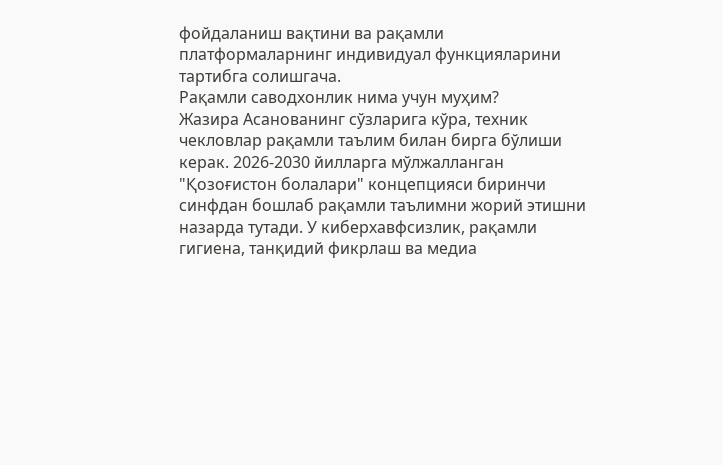фойдаланиш вақтини ва рақамли платформаларнинг индивидуал функцияларини тартибга солишгача.
Рақамли саводхонлик нима учун муҳим?
Жазира Асанованинг сўзларига кўра, техник чекловлар рақамли таълим билан бирга бўлиши керак. 2026-2030 йилларга мўлжалланган "Қозоғистон болалари" концепцияси биринчи синфдан бошлаб рақамли таълимни жорий этишни назарда тутади. У киберхавфсизлик, рақамли гигиена, танқидий фикрлаш ва медиа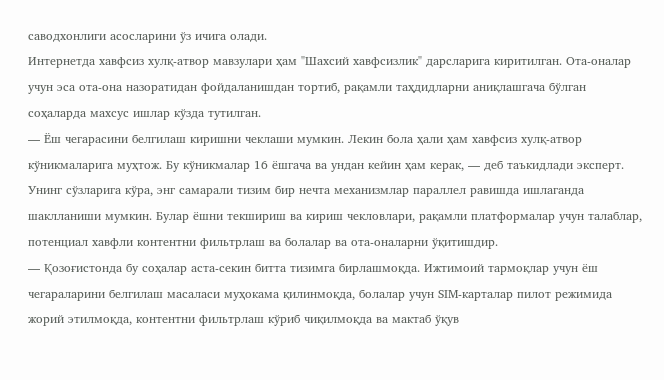саводхонлиги асосларини ўз ичига олади.
Интернетда хавфсиз хулқ-атвор мавзулари ҳам "Шахсий хавфсизлик" дарсларига киритилган. Ота-оналар учун эса ота-она назоратидан фойдаланишдан тортиб, рақамли таҳдидларни аниқлашгача бўлган соҳаларда махсус ишлар кўзда тутилган.
— Ёш чегарасини белгилаш киришни чеклаши мумкин. Лекин бола ҳали ҳам хавфсиз хулқ-атвор кўникмаларига муҳтож. Бу кўникмалар 16 ёшгача ва ундан кейин ҳам керак, — деб таъкидлади эксперт.
Унинг сўзларига кўра, энг самарали тизим бир нечта механизмлар параллел равишда ишлаганда шаклланиши мумкин. Булар ёшни текшириш ва кириш чекловлари, рақамли платформалар учун талаблар, потенциал хавфли контентни фильтрлаш ва болалар ва ота-оналарни ўқитишдир.
— Қозоғистонда бу соҳалар аста-секин битта тизимга бирлашмоқда. Ижтимоий тармоқлар учун ёш чегараларини белгилаш масаласи муҳокама қилинмоқда, болалар учун SIМ-карталар пилот режимида жорий этилмоқда, контентни фильтрлаш кўриб чиқилмоқда ва мактаб ўқув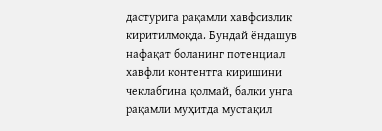дастурига рақамли хавфсизлик киритилмоқда. Бундай ёндашув нафақат боланинг потенциал хавфли контентга киришини чеклабгина қолмай, балки унга рақамли муҳитда мустақил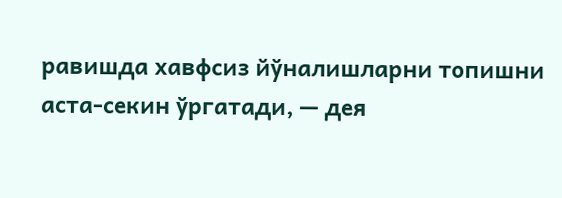равишда хавфсиз йўналишларни топишни аста-секин ўргатади, — дея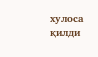хулоса қилди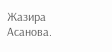Жазира Асанова.